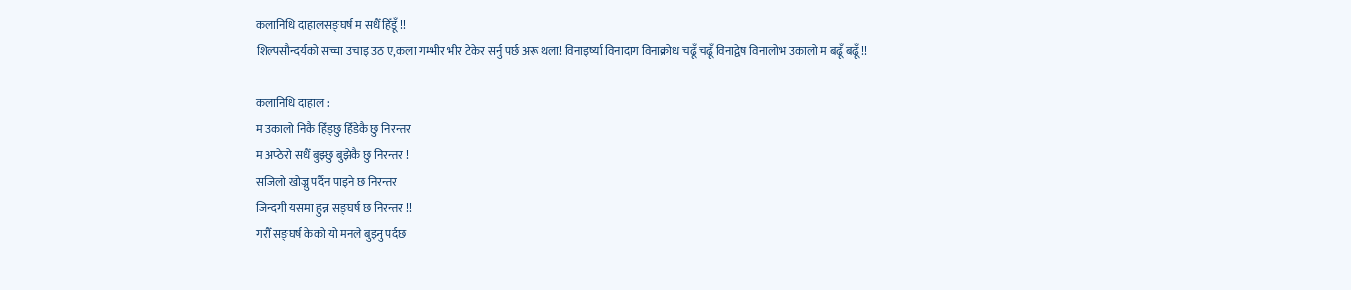कलानिधि दाहालसङ्घर्ष म सधैँ हिँडूँ !!
शिल्पसौन्दर्यको सच्चा उचाइ उठ ए,कला गम्भीर भीर टेकेर सर्नु पर्छ अरू थला! विनाइर्ष्या विनादाग विनाक्रोध चढूँ चढूँ विनाद्वेष विनालोभ उकालो म बढूँ बढूँ !!

कलानिधि दाहाल :
म उकालो निकै हिँड्छु हिँडेकै छु निरन्तर
म अप्ठेरो सधैँ बुझ्छु बुझेकै छु निरन्तर !
सजिलो खोज्नु पर्दैन पाइने छ निरन्तर
जिन्दगी यसमा हुन्न सङ्घर्ष छ निरन्तर !!
गरौँ सङ्घर्ष केको यो मनले बुझ्नु पर्दछ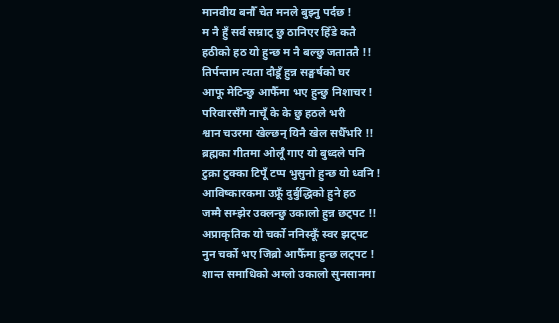मानवीय बनौँ चेत मनले बुझ्नु पर्दछ !
म नै हुँ सर्व सम्राट् छु ठानिएर हिँडे कतै
हठीको हठ यो हुन्छ म नै बल्छु जताततै !!
तिर्पन्ताम त्यता दौडूँ हुन्न सङ्घर्षको घर
आफू मेटिन्छु आफैँमा भए हुन्छु निशाचर !
परिवारसँगै नाचूँ के के छु हठले भरी
श्वान चउरमा खेल्छन् यिनै खेल सधैँभरि !!
ब्रह्मका गीतमा ओर्लूँ गाए यो बुध्दले पनि
टुक्रा टुक्का टिपूँ टप्प भुसुनो हुन्छ यो ध्वनि !
आविष्कारकमा उफ्रूँ दुर्बुद्धिको हुने हठ
जम्मै सम्झेर उक्लन्छु उकालो हुन्न छट्पट !!
अप्राकृतिक यो चर्को ननिस्कूँ स्वर झट्पट
नुन चर्को भए जिब्रो आफैँमा हुन्छ लट्पट !
शान्त समाधिको अग्लो उकालो सुनसानमा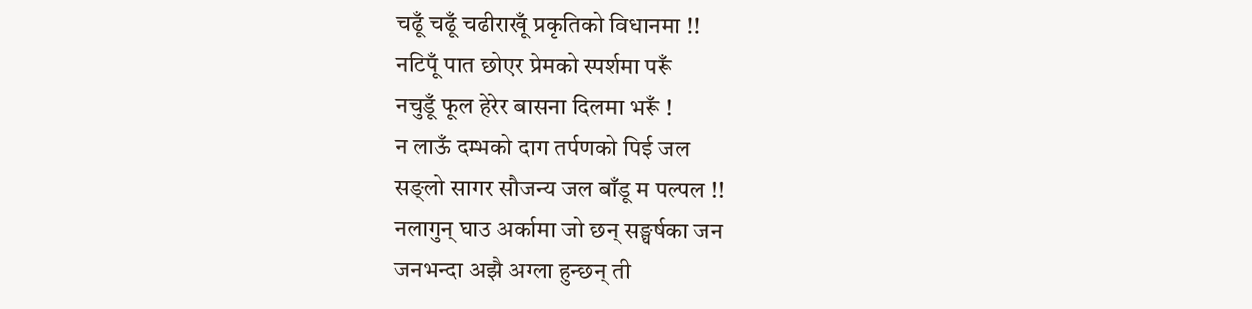चढूँ चढूँ चढीराखूँ प्रकृतिको विधानमा !!
नटिपूँ पात छोएर प्रेमको स्पर्शमा परूँ
नचुडूँ फूल हेरेर बासना दिलमा भरूँ !
न लाऊँ दम्भको दाग तर्पणको पिई जल
सङ्लो सागर सौजन्य जल बाँडू म पल्पल !!
नलागुन् घाउ अर्कामा जो छन् सङ्घर्षका जन
जनभन्दा अझै अग्ला हुन्छन् ती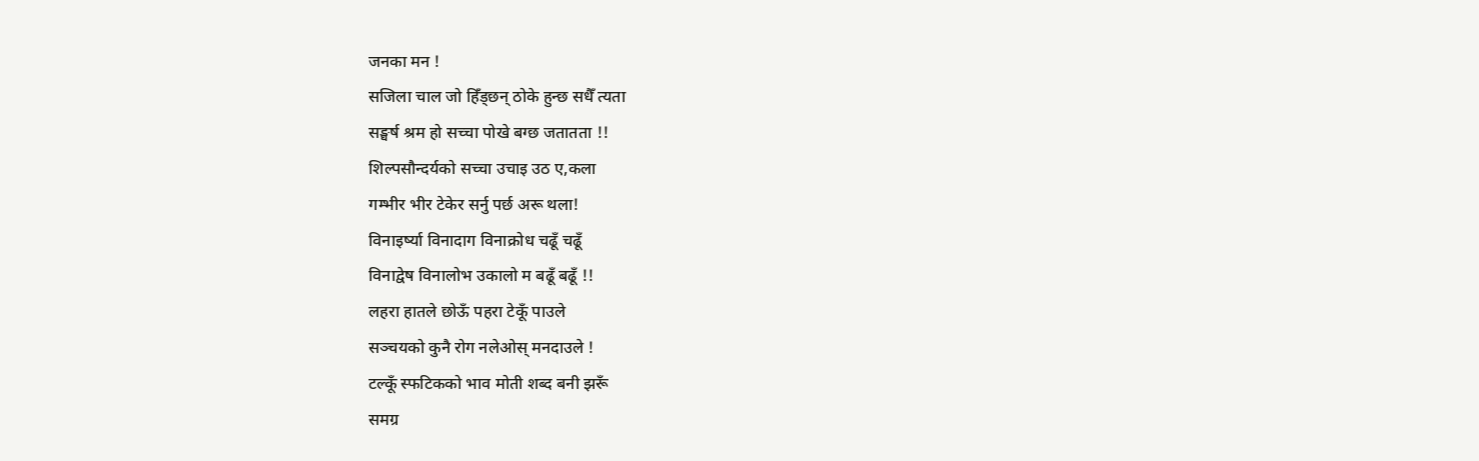जनका मन !
सजिला चाल जो हिँड्छन् ठोके हुन्छ सधैँ त्यता
सङ्घर्ष श्रम हो सच्चा पोखे बग्छ जतातता !!
शिल्पसौन्दर्यको सच्चा उचाइ उठ ए,कला
गम्भीर भीर टेकेर सर्नु पर्छ अरू थला!
विनाइर्ष्या विनादाग विनाक्रोध चढूँ चढूँ
विनाद्वेष विनालोभ उकालो म बढूँ बढूँ !!
लहरा हातले छोऊँ पहरा टेकूँ पाउले
सञ्चयको कुनै रोग नलेओस् मनदाउले !
टल्कूँ स्फटिकको भाव मोती शब्द बनी झरूँ
समग्र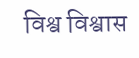विश्व विश्वास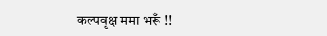कल्पवृक्ष ममा भरूँ !!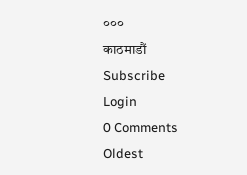०००
काठमाडौं
Subscribe
Login
0 Comments
Oldest